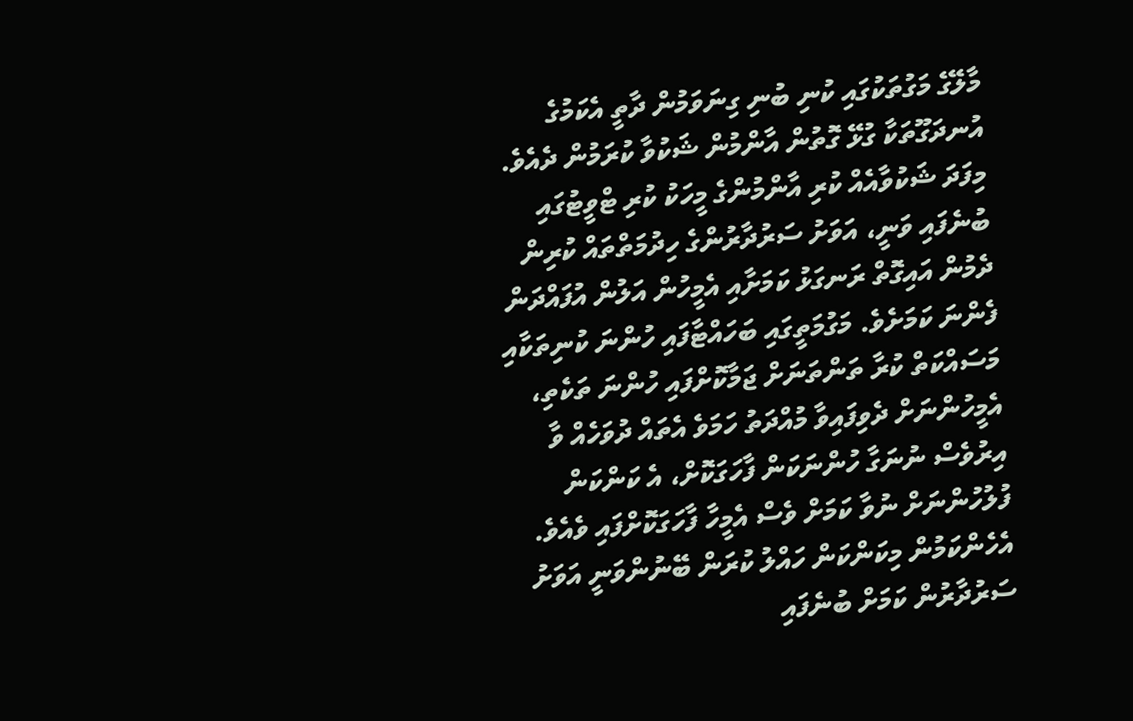މާލޭގެ މަގުތަކުގައި ކުނި ބުނި ގިނަވަމުން ދާތީ އެކަމުގެ އުނދަގޫތަކާ ގުޅޭ ގޮތުން އާންމުން ޝަކުވާ ކުރަމުން ދެއެވެ. މިފަދަ ޝަކުވާއެއް ކުރި އާންމުންގެ މީހަކު ކުރި ޓްވީޓުގައި ބުނެފައި ވަނީ، އަވަށު ސަރުދާރުންގެ ހިދުމަތްތައް ކުރިން ދެމުން އައިގޮތް ރަނގަޅު ކަމަށާއި އެމީހުން އަލުން އުފައްދަން ފެންނަ ކަމަށެވެ. މަގުމަތީގައި ބަހައްޓާފައި ހުންނަ ކުނިތަކާއި މަސައްކަތް ކުރާ ތަންތަނަށް ޖަމާކޮށްފައި ހުންނަ ތަކެތި، އެމީހުންނަށް ދެވިފައިވާ މުއްދަތު ހަމަވެ އެތައް ދުވަހެއް ވާ އިރުވެސް ނުނަގާ ހުންނަކަން ފާހަގަކޮށް، އެ ކަންކަން ފުލުހުންނަށް ނުވާ ކަމަށް ވެސް އެމީހާ ފާހަގަކޮށްފައި ވެއެވެ. އެހެންކަމުން މިކަންކަން ހައްލު ކުރަން ބޭނުންވަނީ އަވަށު ސަރުދާރުން ކަމަށް ބުނެފައި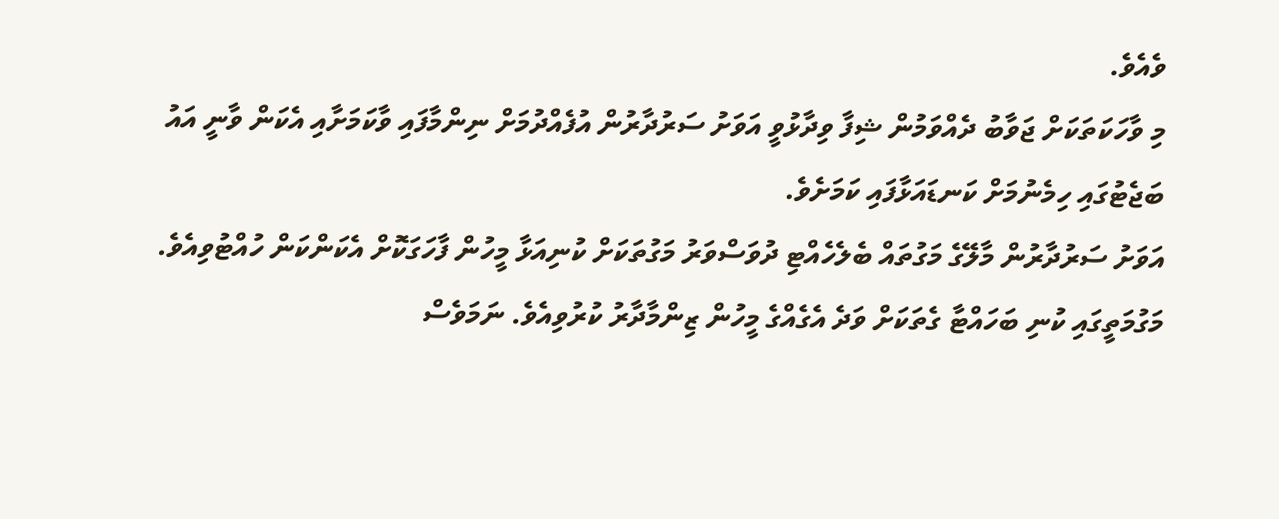ވެއެވެ.
މި ވާހަކަތަކަށް ޖަވާބު ދެއްވަމުން ޝިފާ ވިދާޅުވީ އަވަށު ސަރުދާރުން އުފެއްދުމަށް ނިންމާފައި ވާކަމަށާއި އެކަން ވާނީ އައު ބަޖެޓުގައި ހިމެނުމަށް ކަނޑައަޅާފައި ކަމަށެވެ.
އަވަށު ސަރުދާރުން މާލޭގެ މަގުތައް ބެލެހެއްޓި ދުވަސްވަރު މަގުތަކަށް ކުނިއަޅާ މީހުން ފާހަގަކޮށް އެކަންކަން ހުއްޓުވިއެވެ. މަގުމަތީގައި ކުނި ބަހައްޓާ ގެތަކަށް ވަދެ އެގެއްގެ މީހުން ޒިންމާދާރު ކުރުވިއެވެ. ނަމަވެސް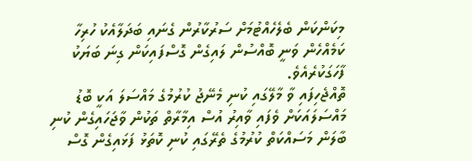މިކަންކަން ބެލެހެއްޓުމަށް ސަރުކާރުން ގެނައި ބަދަލާއެކު ހުރިހާ ކަމެއްހެން ވަނީ ބޮއްސުން ލައިގެން ގޮސްފައިކަން ގިނަ ބަޔަކު ފާހަގަކުރެއެވެ.
ތޮއްޖެހިފައި ވާ މާލޭގައި ކުނި މެނޭޖު ކުރުމުގެ މައްސަލަ އަކީ ބޮޑު މައްސަލައަކަށް ވެފައި ވާއިރު އުސް އިމާރާތް ތަކުން ވާޖަހައިގެން ކުނި ބާލަން މަސައްކަތް ކުރުމުގެ ތެރޭގައި ކުނި ކޮތަޅު ފަޅައިގެން ގޮސް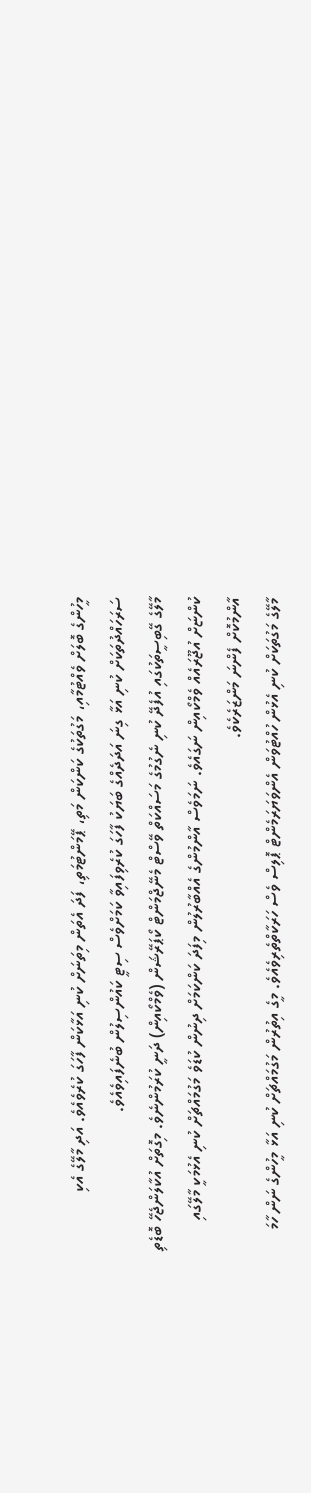މީހުންގެ ބޮލަށް ވެއްޓުމާއި، މަގުތަކުގެ ކަންކަން މަތި، ޕޭމަންޓުމަތި، ފަދަ އެތަން މިތަނަށް ކުނި އަޅާކަން ފާހަގަ ކުރެވެއެވެ. އަދި މާލޭގެ އެކި ސަރަހައްދުތަކަށް ކުނި އަޅާ ގިނަ އަދަދެއްގެ ބަޔަކު ފާހަގަ ކުރެވިފައިވާ ކަމަށްވެސް ސިޓީ ކައުންސިލުން ބުނެފައިވެއެވެ.
މާލޭގެ ގޭބިސީތަކުގައި އުފެދޭ ކުނި ނެގުމުގެ މަސައްކަތް ވޭސްޓް މެނޭޖްމަންޓް ކޯޕަރޭޝަން (ވެމްކޯއިން) ދަނީ ކުރަމުންނެވެ. މިގޮތަށް އުކާލަންޖެހޭ ބޮޑެތި ކުންޏަށް އުޖޫރައެއް ވެމްކޯއިން ނަގައެވެ. ނަމަވެސް އާންމުންގެ އެއްބާރުލުން މިފަދަ ކަންކަމަށް ދިނުން ކުޑަވެ މަގުމައްޗަށް ކުނި އެޅުމަކީ މާލޭގައި އާންމުކޮށް ފެންނަ މަންޒަރެކެވެ.
މާލޭގެ މަގުތަކަށް ކުނި އެޅުން ހުއްޓުވަން އެންވަޔަރަމެންޓް ޕޮލިސް ވެސް ހަރަކާތްތެރިވެއެވެ. މީގެ އިތުރުން މަގުމައްޗަށް ކުނި އަޅާ މީހުންގެ ނަން ހާމަ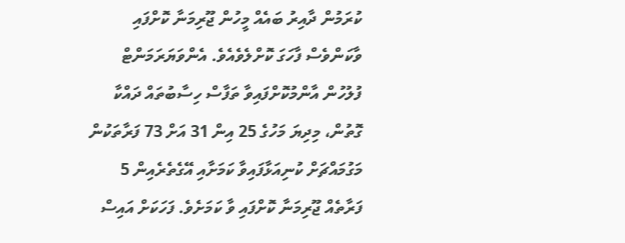ކުރަމުން ދާއިރު ބައެއް މީހުން ޖޫރިމަނާ ކޮށްފައި ވާކަންވެސް ފާހަގަ ކޮށްލެވެއެވެ. އެންވަޔަރަމަންޓް ފުލުހުން އާންމުކޮށްފައިވާ ތަފާސް ހިސާބުތައް ދައްކާ ގޮތުން، މިދިޔަ މަހުގެ 25 އިން 31 އަށް 73 ފަރާތަކުން މަގުމައްޗަށް ކުނިއަޅާފައިވާ ކަމަށާއި އޭގެތެރެއިން 5 ފަރާތެއް ޖޫރިމަނާ ކޮށްފައި ވާ ކަމަށެވެ. ފަހަކަށް އައިސް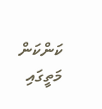ކަންކަން މަތީގައި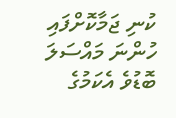ކުނި ޖަމާކޮށްފައި ހުންނަ މައްސަލަ ބޮޑުވެ އެކަމުގެ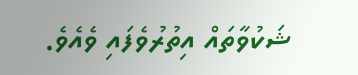ޝަކުވާތައް އިތުރުވެފައި ވެއެވެ.